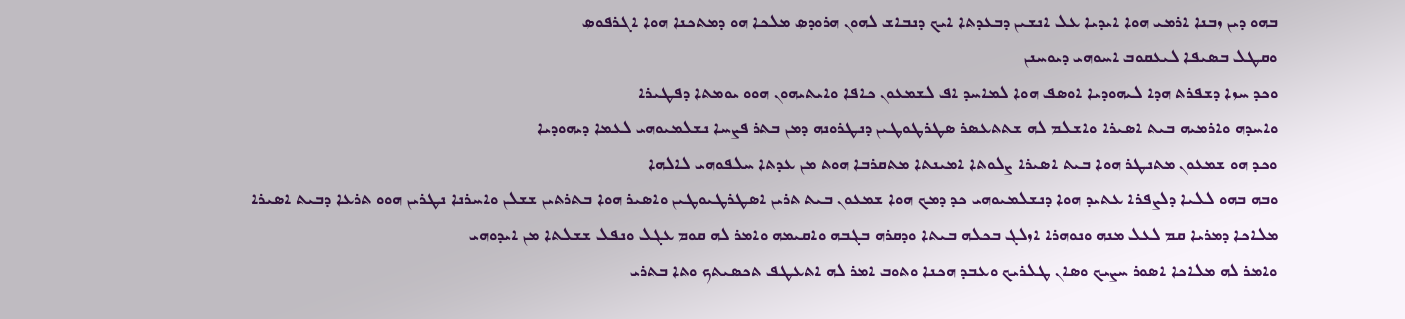ܒܗܘ ܕܝܢ ܙܒܢܐ ܐܪܡܝ ܗܘܐ ܐܝܕܝܐ ܥܠ ܐܢܫܝܢ ܕܒܥܕܬܐ ܐܝܟ ܕܢܒܐܫ ܠܗܘܢ ܗܪܘܕܤ ܡܠܟܐ ܗܘ ܕܡܬܟܢܐ ܗܘܐ ܐܓܪܦܘܤ
ܘܩܛܠ ܒܤܝܦܐ ܠܝܥܩܘܒ ܐܚܘܗܝ ܕܝܘܚܢܢ
ܘܟܕ ܚܙܐ ܕܫܦܪܬ ܗܕܐ ܠܝܗܘܕܝܐ ܐܘܤܦ ܗܘܐ ܠܡܐܚܕ ܐܦ ܠܫܡܥܘܢ ܟܐܦܐ ܘܐܝܬܝܗܘܢ ܗܘܘ ܝܘܡܬܐ ܕܦܛܝܪܐ
ܘܐܚܕܗ ܘܐܪܡܝܗ ܒܝܬ ܐܤܝܪܐ ܘܐܫܠܡ ܠܗ ܫܬܬܥܤܪ ܤܛܪܛܘܛܝܢ ܕܢܛܪܘܢܗ ܕܡܢ ܒܬܪ ܦܨܚܐ ܢܫܠܡܝܘܗܝ ܠܥܡܐ ܕܝܗܘܕܝܐ
ܘܟܕ ܗܘ ܫܡܥܘܢ ܡܬܢܛܪ ܗܘܐ ܒܝܬ ܐܤܝܪܐ ܨܠܘܬܐ ܐܡܝܢܬܐ ܡܬܩܪܒܐ ܗܘܬ ܡܢ ܥܕܬܐ ܚܠܦܘܗܝ ܠܐܠܗܐ
ܘܒܗ ܒܗܘ ܠܠܝܐ ܕܠܨܦܪܐ ܥܬܝܕ ܗܘܐ ܕܢܫܠܡܝܘܗܝ ܟܕ ܕܡܟ ܗܘܐ ܫܡܥܘܢ ܒܝܬ ܬܪܝܢ ܐܤܛܪܛܝܘܛܝܢ ܘܐܤܝܪ ܗܘܐ ܒܬܪܬܝܢ ܫܫܠܢ ܘܐܚܪܢܐ ܢܛܪܝܢ ܗܘܘ ܬܪܥܐ ܕܒܝܬ ܐܤܝܪܐ
ܡܠܐܟܐ ܕܡܪܝܐ ܩܡ ܠܥܠ ܡܢܗ ܘܢܘܗܪܐ ܐܙܠܓ ܒܟܠܗ ܒܝܬܐ ܘܕܩܪܗ ܒܓܒܗ ܘܐܩܝܡܗ ܘܐܡܪ ܠܗ ܩܘܡ ܥܓܠ ܘܢܦܠ ܫܫܠܬܐ ܡܢ ܐܝܕܘܗܝ
ܘܐܡܪ ܠܗ ܡܠܐܟܐ ܐܤܘܪ ܚܨܝܟ ܘܤܐܢ ܛܠܪܝܟ ܘܥܒܕ ܗܟܢܐ ܘܬܘܒ ܐܡܪ ܠܗ ܐܬܥܛܦ ܬܟܤܝܬܟ ܘܬܐ ܒܬܪܝ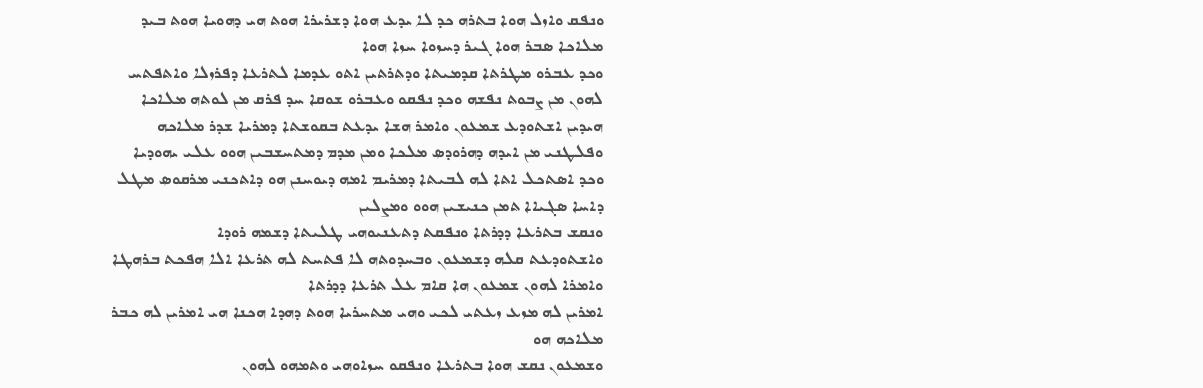ܘܢܦܩ ܘܐܙܠ ܗܘܐ ܒܬܪܗ ܟܕ ܠܐ ܝܕܥ ܗܘܐ ܕܫܪܝܪܐ ܗܘܬ ܗܝ ܕܗܘܝܐ ܗܘܬ ܒܝܕ ܡܠܐܟܐ ܤܒܪ ܗܘܐ ܓܝܪ ܕܚܙܘܐ ܚܙܐ ܗܘܐ
ܘܟܕ ܥܒܪܘ ܡܛܪܬܐ ܩܕܡܝܬܐ ܘܕܬܪܬܝܢ ܐܬܘ ܥܕܡܐ ܠܬܪܥܐ ܕܦܪܙܠܐ ܘܐܬܦܬܚ ܠܗܘܢ ܡܢ ܨܒܘܬ ܢܦܫܗ ܘܟܕ ܢܦܩܘ ܘܥܒܪܘ ܫܘܩܐ ܚܕ ܦܪܩ ܡܢ ܠܘܬܗ ܡܠܐܟܐ
ܗܝܕܝܢ ܐܫܬܘܕܥ ܫܡܥܘܢ ܘܐܡܪ ܗܫܐ ܝܕܥܬ ܒܩܘܫܬܐ ܕܡܪܝܐ ܫܕܪ ܡܠܐܟܗ ܘܦܠܛܢܝ ܡܢ ܐܝܕܗ ܕܗܪܘܕܤ ܡܠܟܐ ܘܡܢ ܡܕܡ ܕܡܬܚܫܒܝܢ ܗܘܘ ܥܠܝ ܝܗܘܕܝܐ
ܘܟܕ ܐܤܬܟܠ ܐܬܐ ܠܗ ܠܒܝܬܐ ܕܡܪܝܡ ܐܡܗ ܕܝܘܚܢܢ ܗܘ ܕܐܬܟܢܝ ܡܪܩܘܤ ܡܛܠ ܕܐܚܐ ܤܓܝܐܐ ܬܡܢ ܟܢܝܫܝܢ ܗܘܘ ܘܡܨܠܝܢ
ܘܢܩܫ ܒܬܪܥܐ ܕܕܪܬܐ ܘܢܦܩܬ ܕܬܥܢܝܘܗܝ ܛܠܝܬܐ ܕܫܡܗ ܪܘܕܐ
ܘܐܫܬܘܕܥܬ ܩܠܗ ܕܫܡܥܘܢ ܘܒܚܕܘܬܗ ܠܐ ܦܬܚܬ ܠܗ ܬܪܥܐ ܐܠܐ ܗܦܟܬ ܒܪܗܛܐ ܘܐܡܪܐ ܠܗܘܢ ܫܡܥܘܢ ܗܐ ܩܐܡ ܥܠ ܬܪܥܐ ܕܕܪܬܐ
ܐܡܪܝܢ ܠܗ ܡܙܥ ܙܥܬܝ ܠܟܝ ܘܗܝ ܡܬܚܪܝܐ ܗܘܬ ܕܗܕܐ ܗܟܢܐ ܗܝ ܐܡܪܝܢ ܠܗ ܟܒܪ ܡܠܐܟܗ ܗܘ
ܘܫܡܥܘܢ ܢܩܫ ܗܘܐ ܒܬܪܥܐ ܘܢܦܩܘ ܚܙܐܘܗܝ ܘܬܡܗܘ ܠܗܘܢ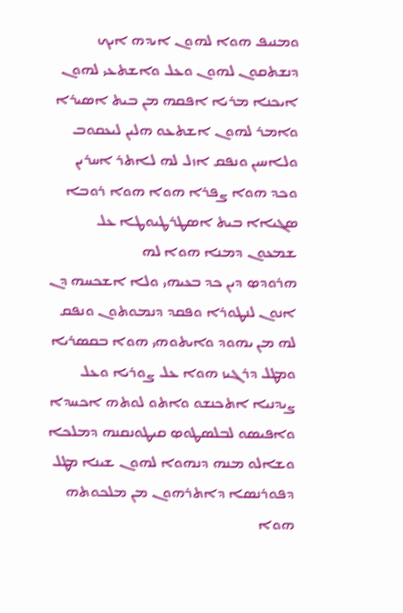ܘܡܢܝܦ ܗܘܐ ܠܗܘܢ ܐܝܕܗ ܐܝܟ ܕܢܫܬܩܘܢ ܠܗܘܢ ܘܥܠ ܘܐܫܬܥܝ ܠܗܘܢ ܐܝܟܢܐ ܡܪܝܐ ܐܦܩܗ ܡܢ ܒܝܬ ܐܤܝܪܐ ܘܐܡܪ ܠܗܘܢ ܐܫܬܥܘ ܗܠܝܢ ܠܝܥܩܘܒ ܘܠܐܚܝܢ ܘܢܦܩ ܐܙܠ ܠܗ ܠܐܬܪ ܐܚܪܝܢ
ܘܟܕ ܗܘܐ ܨܦܪܐ ܗܘܐ ܗܘܐ ܪܘܒܐ ܤܓܝܐܐ ܒܝܬ ܐܤܛܪܛܝܘܛܐ ܥܠ ܫܡܥܘܢ ܕܡܢܐ ܗܘܐ ܠܗ
ܗܪܘܕܤ ܕܝܢ ܟܕ ܒܥܝܗܝ ܘܠܐ ܐܫܟܚܗ ܕܢ ܐܢܘܢ ܠܢܛܘܪܐ ܘܦܩܕ ܕܢܡܘܬܘܢ ܘܢܦܩ ܠܗ ܡܢ ܝܗܘܕ ܘܐܝܬܘܗܝ ܗܘܐ ܒܩܤܪܝܐ
ܘܡܛܠ ܕܪܓܝܙ ܗܘܐ ܥܠ ܨܘܪܝܐ ܘܥܠ ܨܝܕܢܝܐ ܐܬܟܢܫܘ ܘܐܬܘ ܠܘܬܗ ܐܟܚܕܐ ܘܐܦܝܤܘ ܠܒܠܤܛܘܤ ܩܝܛܘܢܩܢܗ ܕܡܠܟܐ ܘܫܐܠܘ ܡܢܗ ܕܢܗܘܐ ܠܗܘܢ ܫܝܢܐ ܡܛܠ ܕܦܘܪܢܤܐ ܕܐܬܪܗܘܢ ܡܢ ܡܠܟܘܬܗ ܗܘܐ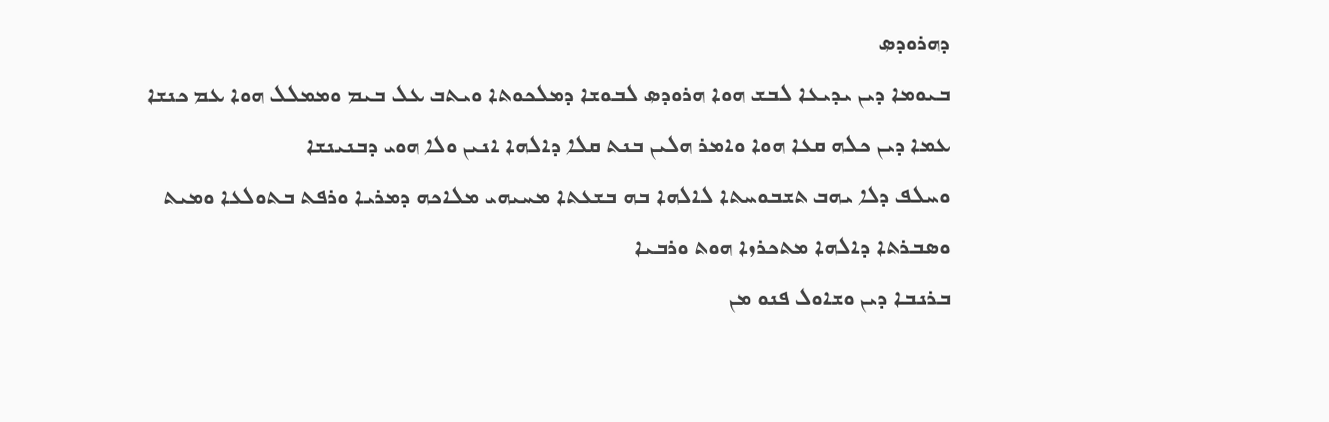ܕܗܪܘܕܤ
ܒܝܘܡܐ ܕܝܢ ܝܕܝܥܐ ܠܒܫ ܗܘܐ ܗܪܘܕܤ ܠܒܘܫܐ ܕܡܠܟܘܬܐ ܘܝܬܒ ܥܠ ܒܝܡ ܘܡܡܠܠ ܗܘܐ ܥܡ ܟܢܫܐ
ܥܡܐ ܕܝܢ ܟܠܗ ܩܥܐ ܗܘܐ ܘܐܡܪ ܗܠܝܢ ܒܢܬ ܩܠܐ ܕܐܠܗܐ ܐܢܝܢ ܘܠܐ ܗܘܝ ܕܒܢܝܢܫܐ
ܘܚܠܦ ܕܠܐ ܝܗܒ ܬܫܒܘܚܬܐ ܠܐܠܗܐ ܒܗ ܒܫܥܬܐ ܡܚܝܗܝ ܡܠܐܟܗ ܕܡܪܝܐ ܘܪܦܬ ܒܬܘܠܥܐ ܘܡܝܬ
ܘܤܒܪܬܐ ܕܐܠܗܐ ܡܬܟܪܙܐ ܗܘܬ ܘܪܒܝܐ
ܒܪܢܒܐ ܕܝܢ ܘܫܐܘܠ ܦܢܘ ܡܢ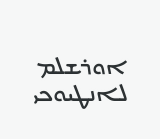ܐܘܪܫܠܡ ܠܐܢܛܝܘܟܝ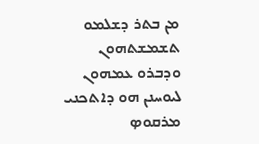ܡܢ ܒܬܪ ܕܫܠܡܘ ܬܫܡܫܬܗܘܢ ܘܕܒܪܘ ܥܡܗܘܢ ܠܝܘܚܢܢ ܗܘ ܕܐܬܟܢܝ ܡܪܩܘܤ